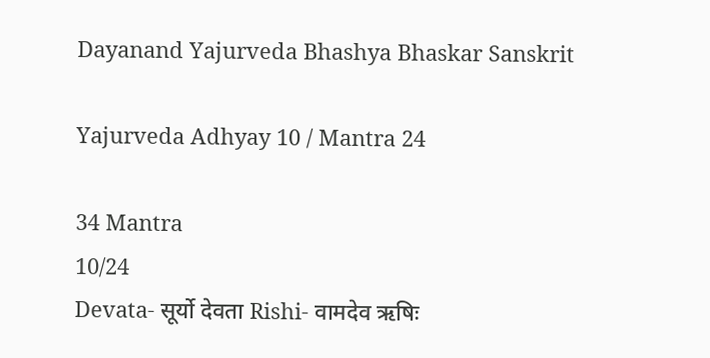Dayanand Yajurveda Bhashya Bhaskar Sanskrit

Yajurveda Adhyay 10 / Mantra 24

34 Mantra
10/24
Devata- सूर्यो देवता Rishi- वामदेव ऋषिः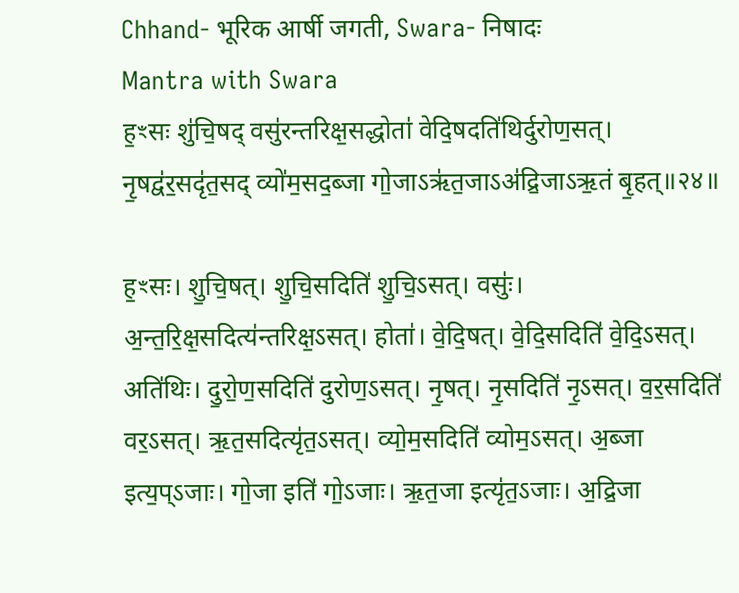Chhand- भूरिक आर्षी जगती, Swara- निषादः
Mantra with Swara
ह॒ꣳसः शु॑चि॒षद् वसु॑रन्तरिक्ष॒सद्धोता॑ वेदि॒षदति॑थिर्दुरोण॒सत्। नृ॒षद्व॑र॒सदृ॑त॒सद् व्यो॑म॒सद॒ब्जा गो॒जाऽऋ॑त॒जाऽअ॑द्रि॒जाऽऋ॒तं बृ॒हत्॥२४॥

ह॒ꣳसः। शु॒चि॒षत्। शु॒चि॒सदिति॑ शु॒चि॒ऽसत्। वसुः॑। अ॒न्त॒रि॒क्ष॒सदित्य॑न्तरिक्ष॒ऽसत्। होता॑। वे॒दि॒षत्। वे॒दि॒सदिति॑ वे॒दि॒ऽसत्। अति॑थिः। दु॒रो॒ण॒सदिति॑ दुरोण॒ऽसत्। नृ॒षत्। नृ॒सदिति॑ नृ॒ऽसत्। व॒र॒सदिति॑ वर॒ऽसत्। ऋ॒त॒सदित्यृ॑त॒ऽसत्। व्यो॒म॒सदिति॑ व्योम॒ऽसत्। अ॒ब्जा इत्य॒प्ऽजाः। गो॒जा इति॑ गो॒ऽजाः। ऋ॒त॒जा इत्यृ॑त॒ऽजाः। अ॒द्रि॒जा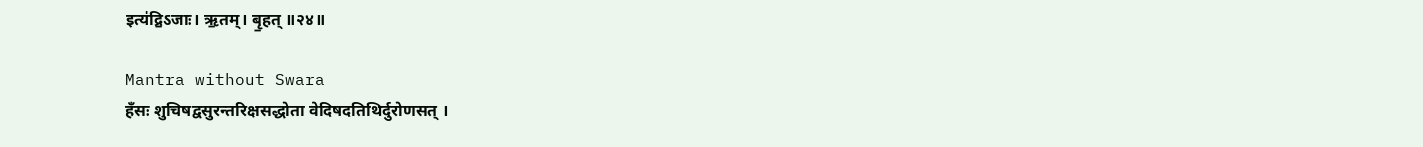इत्य॑द्रि॒ऽजाः। ऋ॒तम्। बृ॒हत् ॥२४॥

Mantra without Swara
हँसः शुचिषद्वसुरन्तरिक्षसद्धोता वेदिषदतिथिर्दुरोणसत् ।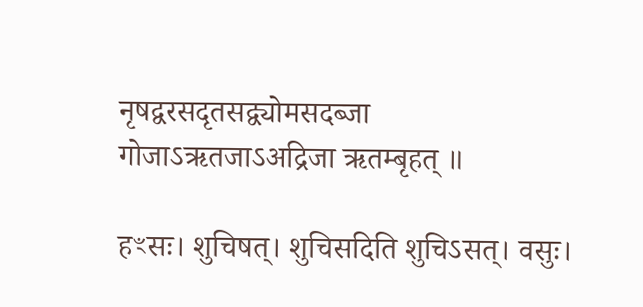नृषद्वरसदृतसद्व्योमसदब्जा गोजाऽऋतजाऽअद्रिजा ऋतम्बृहत् ॥

हꣳसः। शुचिषत्। शुचिसदिति शुचिऽसत्। वसुः।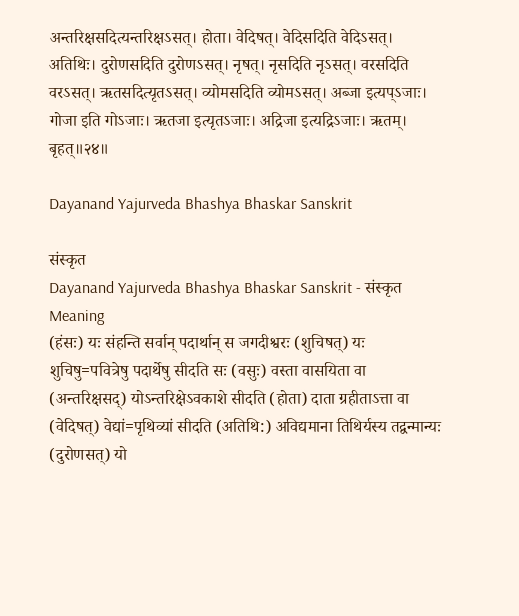अन्तरिक्षसदित्यन्तरिक्षऽसत्। होता। वेदिषत्। वेदिसदिति वेदिऽसत्। अतिथिः। दुरोणसदिति दुरोणऽसत्। नृषत्। नृसदिति नृऽसत्। वरसदिति वरऽसत्। ऋतसदित्यृतऽसत्। व्योमसदिति व्योमऽसत्। अब्जा इत्यप्ऽजाः। गोजा इति गोऽजाः। ऋतजा इत्यृतऽजाः। अद्रिजा इत्यद्रिऽजाः। ऋतम्। बृहत्॥२४॥

Dayanand Yajurveda Bhashya Bhaskar Sanskrit

संस्कृत
Dayanand Yajurveda Bhashya Bhaskar Sanskrit - संस्कृत
Meaning
(हंसः) यः संहन्ति सर्वान् पदार्थान् स जगदीश्वरः (शुचिषत्) यः शुचिषु=पवित्रेषु पदार्थेषु सीदति सः (वसुः) वस्ता वासयिता वा (अन्तरिक्षसद्) योऽन्तरिक्षेऽवकाशे सीदति (होता) दाता ग्रहीताऽत्ता वा (वेदिषत्) वेद्यां=पृथिव्यां सीदति (अतिथि:) अविद्यमाना तिथिर्यस्य तद्वन्मान्यः (दुरोणसत्) यो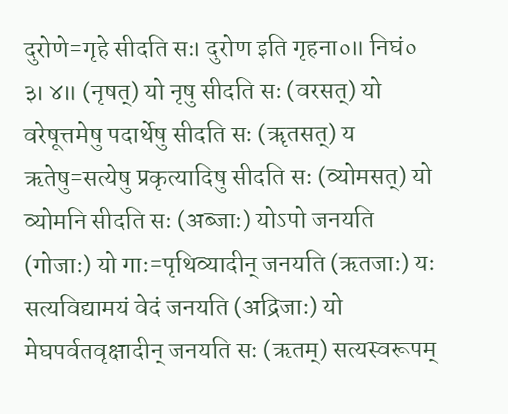दुरोणे=गृहे सीदति सः। दुरोण इति गृहना०॥ निघं० ३। ४॥ (नृषत्) यो नृषु सीदति सः (वरसत्) यो वरेषूत्तमेषु पदार्थेषु सीदति सः (ॠतसत्) य ऋतेषु=सत्येषु प्रकृत्यादिषु सीदति सः (व्योमसत्) यो व्योमनि सीदति सः (अब्जाः) योऽपो जनयति (गोजाः) यो गाः=पृथिव्यादीन् जनयति (ऋतजाः) यः सत्यविद्यामयं वेदं जनयति (अद्रिजाः) यो मेघपर्वतवृक्षादीन् जनयति सः (ऋतम्) सत्यस्वरूपम्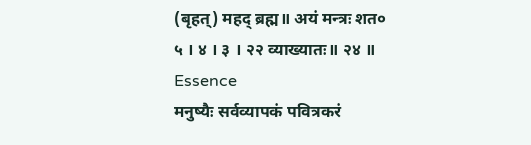(बृहत्) महद् ब्रह्म॥ अयं मन्त्रः शत० ५ । ४ । ३ । २२ व्याख्यातः॥ २४ ॥
Essence
मनुष्यैः सर्वव्यापकं पवित्रकरं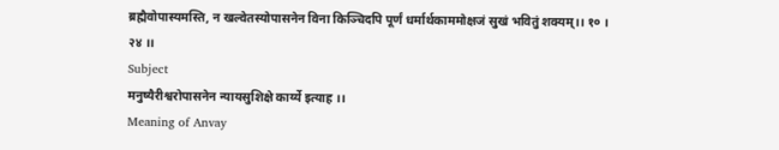ब्रह्मैवोपास्यमस्ति, न खल्वेतस्योपासनेन विना किञ्चिदपि पूर्णं धर्मार्थकाममोक्षजं सुखं भवितुं शक्यम्।। १० । २४ ।।
Subject
मनुष्यैरीश्वरोपासनेन न्यायसुशिक्षे कार्य्ये इत्याह ।।
Meaning of Anvay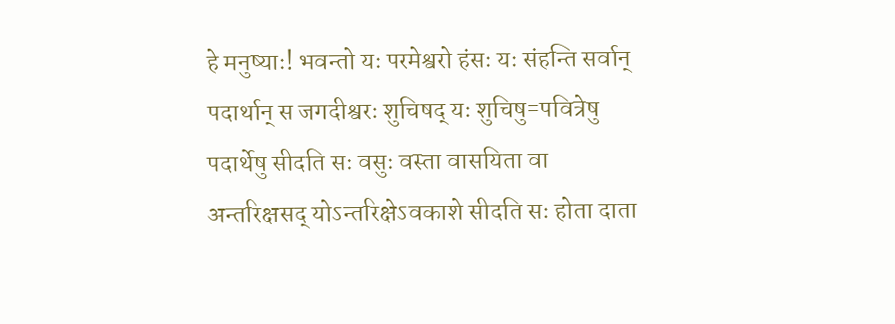हे मनुष्याः! भवन्तो यः परमेश्वरो हंसः यः संहन्ति सर्वान् पदार्थान् स जगदीश्वरः शुचिषद् यः शुचिषु=पवित्रेषु पदार्थेषु सीदति सः वसुः वस्ता वासयिता वा अन्तरिक्षसद् योऽन्तरिक्षेऽवकाशे सीदति सः होता दाता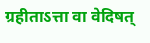ग्रहीताऽत्ता वा वेदिषत्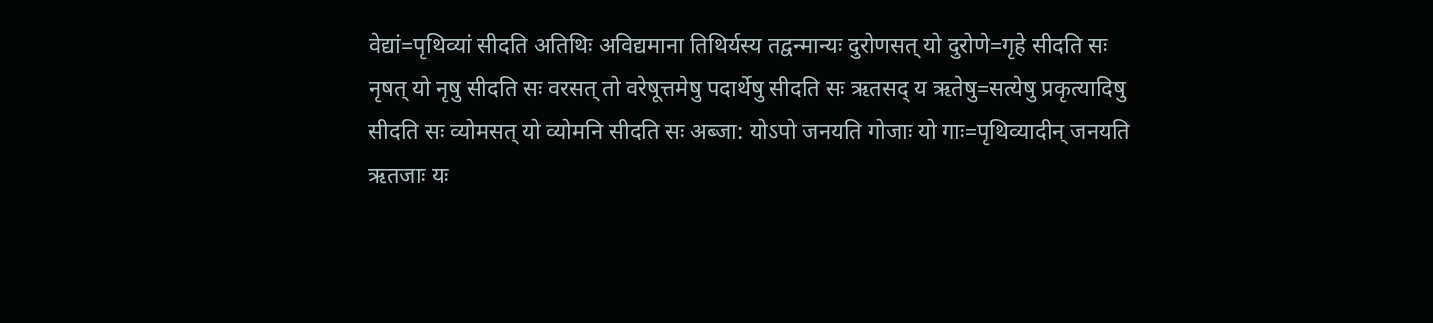वेद्यां=पृथिव्यां सीदति अतिथिः अविद्यमाना तिथिर्यस्य तद्वन्मान्यः दुरोणसत् यो दुरोणे=गृहे सीदति सः नृषत् यो नृषु सीदति सः वरसत् तो वरेषूत्तमेषु पदार्थेषु सीदति सः ऋतसद् य ऋतेषु=सत्येषु प्रकृत्यादिषु सीदति सः व्योमसत् यो व्योमनि सीदति सः अब्जा: योऽपो जनयति गोजाः यो गाः=पृथिव्यादीन् जनयति ऋतजाः यः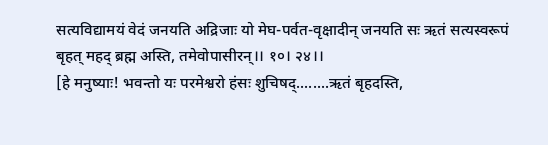सत्यविद्यामयं वेदं जनयति अद्रिजाः यो मेघ-पर्वत-वृक्षादीन् जनयति सः ऋतं सत्यस्वरूपं बृहत् महद् ब्रह्म अस्ति, तमेवोपासीरन्।। १०। २४।।
[हे मनुष्याः! भवन्तो यः परमेश्वरो हंसः शुचिषद्........ऋतं बृहदस्ति,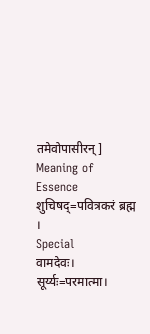तमेवोपासीरन्]
Meaning of Essence
शुचिषद्=पवित्रकरं ब्रह्म ।
Special
वामदेवः। सूर्य्यः=परमात्मा।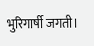भुरिगार्षी जगती।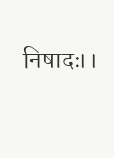निषादः।।